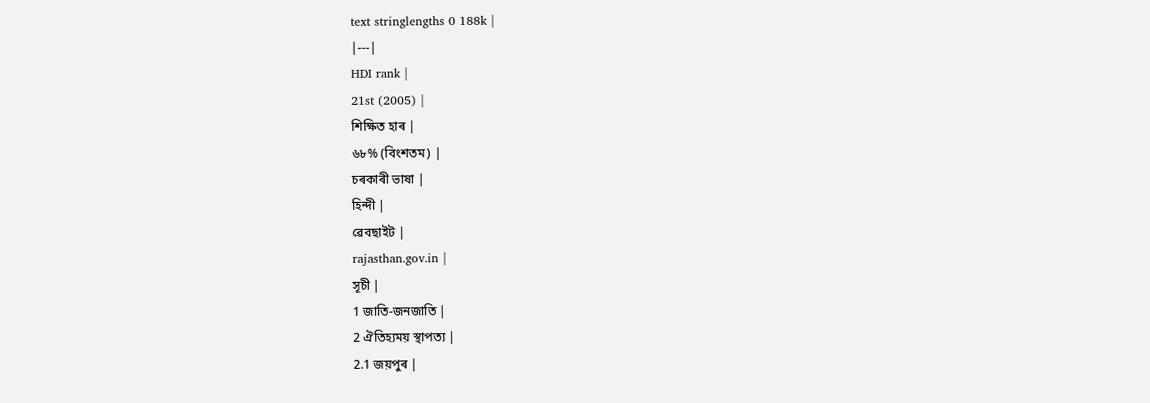text stringlengths 0 188k |
|---|
HDI rank |
21st (2005) |
শিক্ষিত হাৰ |
৬৮% (বিংশতম) |
চৰকাৰী ভাষা |
হিন্দী |
ৱেবছাইট |
rajasthan.gov.in |
সূচী |
1 জাতি-জনজাতি |
2 ঐতিহ্যময় স্থাপত্য |
2.1 জয়পুৰ |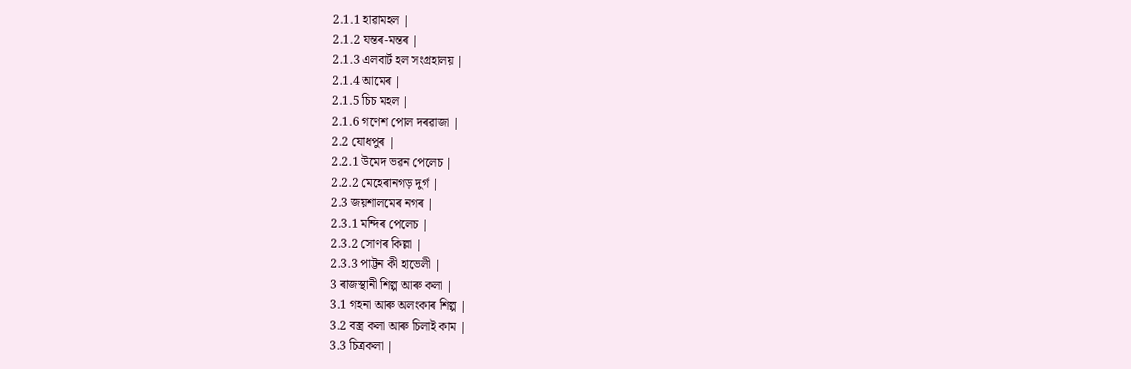2.1.1 হাৱামহল |
2.1.2 যন্তৰ-মন্তৰ |
2.1.3 এলবাৰ্ট হল সংগ্ৰহালয় |
2.1.4 আমেৰ |
2.1.5 চিচ মহল |
2.1.6 গণেশ পোল দৰৱাজা |
2.2 যোধপুৰ |
2.2.1 উমেদ ভৱন পেলেচ |
2.2.2 মেহেৰানগড় দুৰ্গ |
2.3 জয়শালমেৰ নগৰ |
2.3.1 মন্দিৰ পেলেচ |
2.3.2 সোণৰ কিল্লা |
2.3.3 পাট্টন কী হাভেলী |
3 ৰাজস্থানী শিল্প আৰু কলা |
3.1 গহনা আৰু অলংকাৰ শিল্প |
3.2 বস্ত্ৰ কলা আৰু চিলাই কাম |
3.3 চিত্ৰকলা |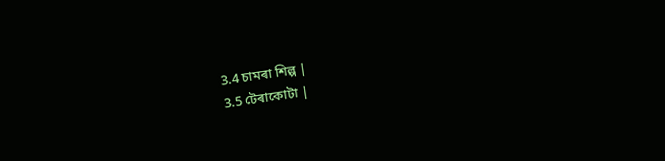3.4 চামৰা শিল্প |
3.5 টেৰাকোটা |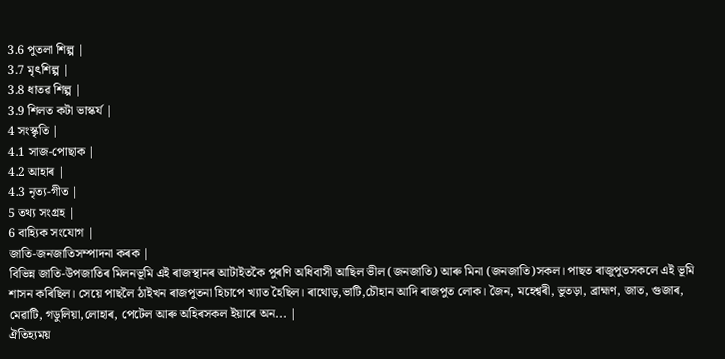3.6 পুতলা শিল্প |
3.7 মৃৎশিল্প |
3.8 ধাতৱ শিল্প |
3.9 শিলত কটা ভাস্কৰ্য |
4 সংস্কৃতি |
4.1 সাজ-পোছাক |
4.2 আহাৰ |
4.3 নৃত্য-গীত |
5 তথ্য সংগ্ৰহ |
6 বাহ্যিক সংযোগ |
জাতি-জনজাতিসম্পাদনা কৰক |
বিভিন্ন জাতি-উপজাতিৰ মিলনভূমি এই ৰাজস্থানৰ আটাইতকৈ পুৰণি অধিবাসী আছিল ভীল (জনজাতি) আৰু মিনা (জনজাতি)সকল। পাছত ৰাজুপুতসকলে এই ভূমি শাসন কৰিছিল। সেয়ে পাছলৈ ঠাইখন ৰাজপুতনা হিচাপে খ্যাত হৈছিল। ৰাথোড়,ভাটি,চৌহান আদি ৰাজপুত লোক। জৈন, মহেশ্বৰী, ভুতড়া, ব্ৰাহ্মণ, জাত, গুজাৰ, মেৱাটি, গডুলিয়া,লোহাৰ, পেটেল আৰু অহিৰসকল ইয়াৰে অন... |
ঐতিহ্যময়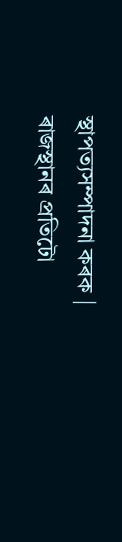স্থাপত্যসম্পাদনা কৰক |
ৰাজস্থানৰ প্ৰতিটো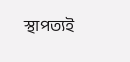স্থাপত্যই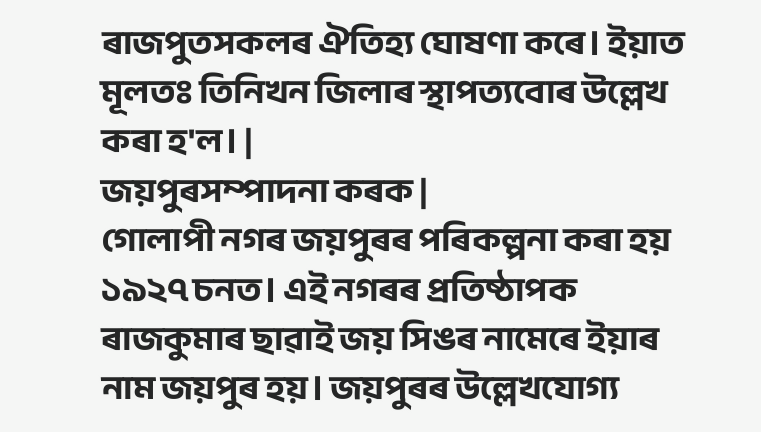ৰাজপুতসকলৰ ঐতিহ্য ঘোষণা কৰে। ইয়াত মূলতঃ তিনিখন জিলাৰ স্থাপত্যবোৰ উল্লেখ কৰা হ'ল। |
জয়পুৰসম্পাদনা কৰক |
গোলাপী নগৰ জয়পুৰৰ পৰিকল্পনা কৰা হয় ১৯২৭ চনত। এই নগৰৰ প্ৰতিষ্ঠাপক ৰাজকুমাৰ ছাৱাই জয় সিঙৰ নামেৰে ইয়াৰ নাম জয়পুৰ হয়। জয়পুৰৰ উল্লেখযোগ্য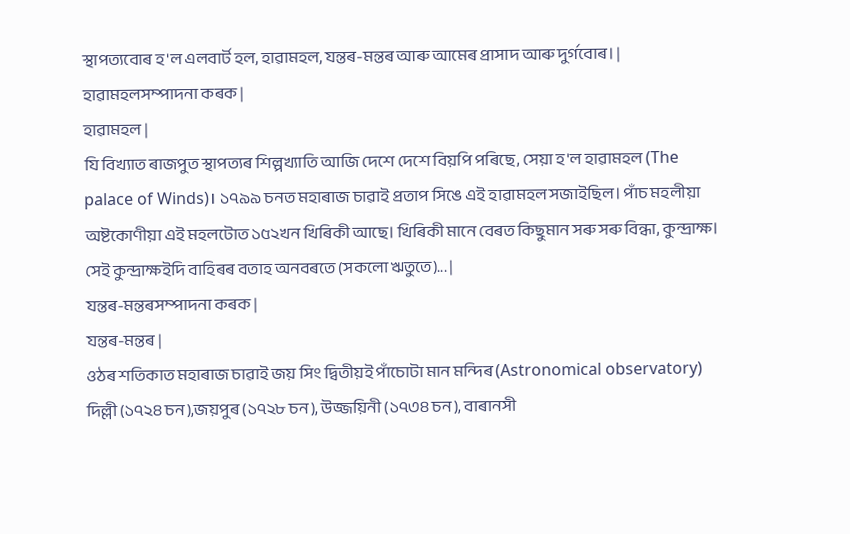স্থাপত্যবোৰ হ'ল এলবাৰ্ট হল, হাৱামহল, যন্তৰ-মন্তৰ আৰু আমেৰ প্ৰাসাদ আৰু দুৰ্গবোৰ। |
হাৱামহলসম্পাদনা কৰক |
হাৱামহল |
যি বিখ্যাত ৰাজপুত স্থাপত্যৰ শিল্পখ্যাতি আজি দেশে দেশে বিয়পি পৰিছে, সেয়া হ'ল হাৱামহল (The palace of Winds)। ১৭৯৯ চনত মহাৰাজ চাৱাই প্ৰতাপ সিঙে এই হাৱামহল সজাইছিল। পাঁচ মহলীয়া অষ্টকোণীয়া এই মহলটোত ১৫২খন খিৰিকী আছে। খিৰিকী মানে বেৰত কিছুমান সৰু সৰু বিন্ধা, কুন্দ্ৰাক্ষ। সেই কুন্দ্ৰাক্ষইদি বাহিৰৰ বতাহ অনবৰতে (সকলো ঋতুতে)... |
যন্তৰ-মন্তৰসম্পাদনা কৰক |
যন্তৰ-মন্তৰ |
ওঠৰ শতিকাত মহাৰাজ চাৱাই জয় সিং দ্বিতীয়ই পাঁচোটা মান মন্দিৰ (Astronomical observatory) দিল্লী (১৭২৪ চন),জয়পুৰ (১৭২৮ চন), উজ্জয়িনী (১৭৩৪ চন), বাৰানসী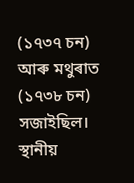(১৭৩৭ চন) আৰু মথুৰাত (১৭৩৮ চন) সজাইছিল। স্থানীয়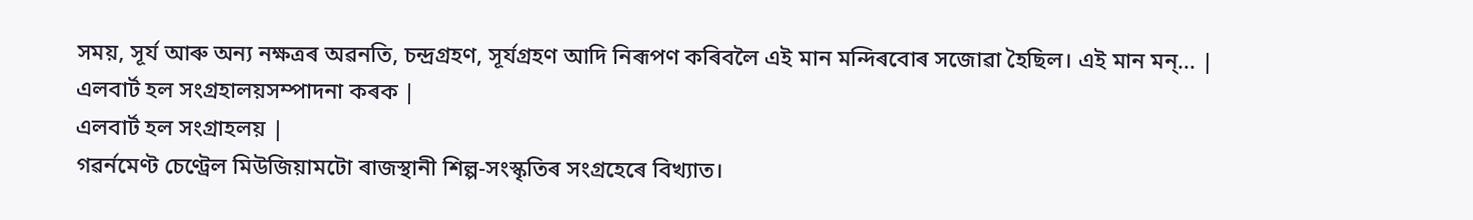সময়, সূৰ্য আৰু অন্য নক্ষত্ৰৰ অৱনতি, চন্দ্ৰগ্ৰহণ, সূৰ্যগ্ৰহণ আদি নিৰূপণ কৰিবলৈ এই মান মন্দিৰবোৰ সজোৱা হৈছিল। এই মান মন্... |
এলবাৰ্ট হল সংগ্ৰহালয়সম্পাদনা কৰক |
এলবাৰ্ট হল সংগ্ৰাহলয় |
গৱৰ্নমেণ্ট চেণ্ট্ৰেল মিউজিয়ামটো ৰাজস্থানী শিল্প-সংস্কৃতিৰ সংগ্ৰহেৰে বিখ্যাত।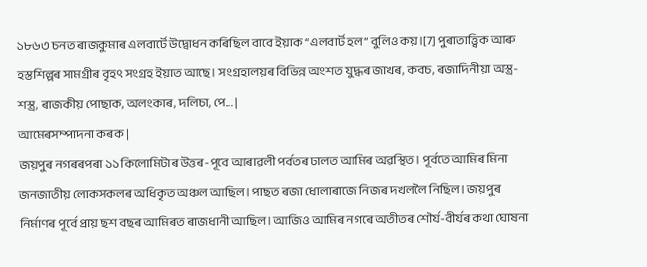১৮৬৩ চনত ৰাজকুমাৰ এলবাৰ্টে উদ্বোধন কৰিছিল বাবে ইয়াক “এলবাৰ্ট হল” বুলিও কয়।[7] পুৰাতাত্ত্বিক আৰু হস্তশিল্পৰ সামগ্ৰীৰ বৃহৎ সংগ্ৰহ ইয়াত আছে। সংগ্ৰহালয়ৰ বিভিন্ন অংশত যুদ্ধৰ জাখৰ, কবচ, ৰজাদিনীয়া অস্ত্ৰ-শস্ত্ৰ, ৰাজকীয় পোছাক, অলংকাৰ, দলিচা, পে... |
আমেৰসম্পাদনা কৰক |
জয়পুৰ নগৰৰপৰা ১১ কিলোমিটাৰ উত্তৰ-পূবে আৰাৱলী পৰ্বতৰ ঢালত আমিৰ অৱস্থিত। পূৰ্বতে আমিৰ মিনা জনজাতীয় লোকসকলৰ অধিকৃত অঞ্চল আছিল। পাছত ৰজা ধোলাৰাজে নিজৰ দখললৈ নিছিল। জয়পুৰ নিৰ্মাণৰ পূৰ্বে প্ৰায় ছশ বছৰ আমিৰত ৰাজধানী আছিল। আজিও আমিৰ নগৰে অতীতৰ শৌৰ্য-বীৰ্যৰ কথা ঘোষনা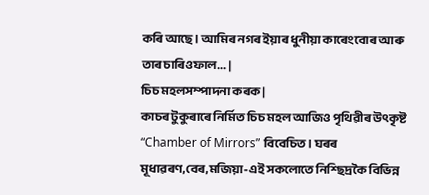কৰি আছে। আমিৰ নগৰ ইয়াৰ ধুনীয়া কাৰেংবোৰ আৰু তাৰ চাৰিওফাল... |
চিচ মহলসম্পাদনা কৰক |
কাচৰ টুকুৰাৰে নিৰ্মিত চিচ মহল আজিও পৃথিৱীৰ উৎকৃষ্ট “Chamber of Mirrors” বিবেচিত। ঘৰৰ মূধাৱৰণ,বেৰ,মজিয়া-এই সকলোতে নিশ্ছিদ্ৰকৈ বিভিন্ন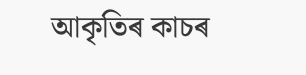আকৃতিৰ কাচৰ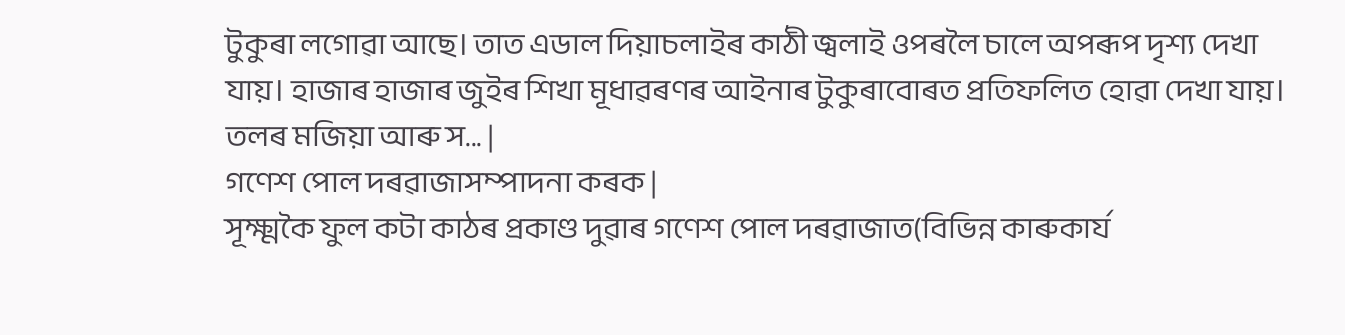টুকুৰা লগোৱা আছে। তাত এডাল দিয়াচলাইৰ কাঠী জ্বলাই ওপৰলৈ চালে অপৰূপ দৃশ্য দেখা যায়। হাজাৰ হাজাৰ জুইৰ শিখা মূধাৱৰণৰ আইনাৰ টুকুৰাবোৰত প্ৰতিফলিত হোৱা দেখা যায়। তলৰ মজিয়া আৰু স... |
গণেশ পোল দৰৱাজাসম্পাদনা কৰক |
সূক্ষ্মকৈ ফুল কটা কাঠৰ প্ৰকাণ্ড দুৱাৰ গণেশ পোল দৰৱাজাত(বিভিন্ন কাৰুকাৰ্য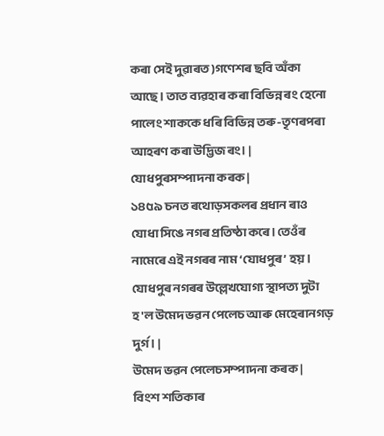কৰা সেই দুৱাৰত)গণেশৰ ছবি অঁকা আছে। তাত ব্যৱহাৰ কৰা বিভিন্ন ৰং হেনো পালেং শাককে ধৰি বিভিন্ন তৰু-তৃণৰপৰা আহৰণ কৰা উদ্ভিজ ৰং। |
যোধপুৰসম্পাদনা কৰক |
১৪৫৯ চনত ৰথোড়সকলৰ প্ৰধান ৰাও যোধা সিঙে নগৰ প্ৰতিষ্ঠা কৰে। তেওঁৰ নামেৰে এই নগৰৰ নাম ‘যোধপুৰ’ হয়। যোধপুৰ নগৰৰ উল্লেখযোগ্য স্থাপত্য দুটা হ'ল উমেদ ভৱন পেলেচ আৰু মেহেৰানগড় দুৰ্গ। |
উমেদ ভৱন পেলেচসম্পাদনা কৰক |
বিংশ শতিকাৰ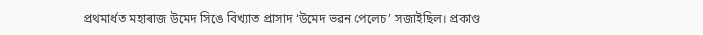প্ৰথমাৰ্ধত মহাৰাজ উমেদ সিঙে বিখ্যাত প্ৰাসাদ ‘উমেদ ভৱন পেলেচ’ সজাইছিল। প্ৰকাণ্ড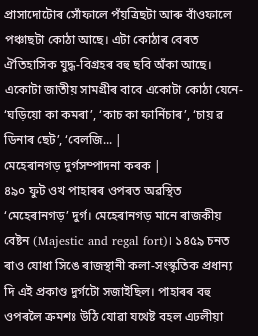প্ৰাসাদোটোৰ সোঁফালে পঁয়ত্ৰিছটা আৰু বাঁওফালে পঞ্চাছটা কোঠা আছে। এটা কোঠাৰ বেৰত ঐতিহাসিক যুদ্ধ-বিগ্ৰহৰ বহু ছবি অঁকা আছে। একোটা জাতীয় সামগ্ৰীৰ বাবে একোটা কোঠা যেনে- ‘ঘড়িয়ো কা কমৰা’, ‘কাচ কা ফাৰ্নিচাৰ’, ‘চায় ৱ ডিনাৰ ছেট’, ‘বেলজি... |
মেহেৰানগড় দুৰ্গসম্পাদনা কৰক |
৪৯০ ফুট ওখ পাহাৰৰ ওপৰত অৱস্থিত ‘মেহেৰানগড়’ দুৰ্গ। মেহেৰানগড় মানে ৰাজকীয় বেষ্টন (Majestic and regal fort)। ১৪৫৯ চনত ৰাও যোধা সিঙে ৰাজস্থানী কলা-সংস্কৃতিক প্ৰধান্য দি এই প্ৰকাণ্ড দুৰ্গটো সজাইছিল। পাহাৰৰ বহু ওপৰলৈ ক্ৰমশঃ উঠি যোৱা যথেষ্ট বহল এঢলীয়া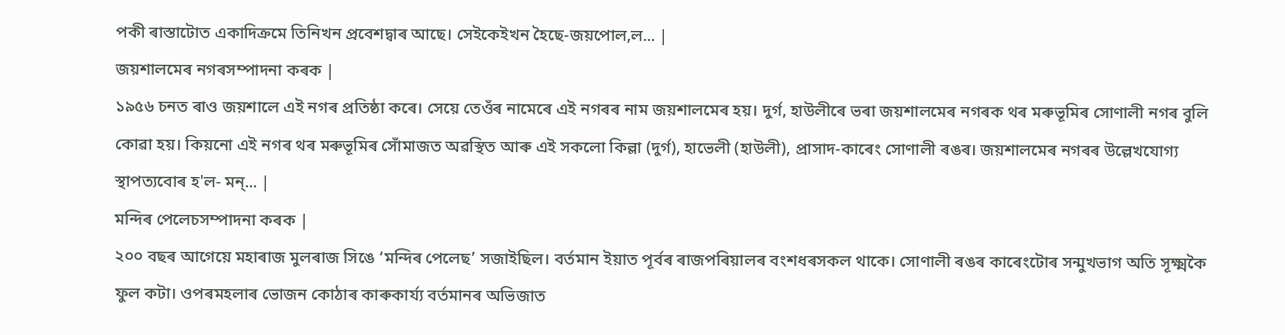পকী ৰাস্তাটোত একাদিক্ৰমে তিনিখন প্ৰবেশদ্বাৰ আছে। সেইকেইখন হৈছে-জয়পোল,ল... |
জয়শালমেৰ নগৰসম্পাদনা কৰক |
১৯৫৬ চনত ৰাও জয়শালে এই নগৰ প্ৰতিষ্ঠা কৰে। সেয়ে তেওঁৰ নামেৰে এই নগৰৰ নাম জয়শালমেৰ হয়। দুৰ্গ, হাউলীৰে ভৰা জয়শালমেৰ নগৰক থৰ মৰুভূমিৰ সোণালী নগৰ বুলি কোৱা হয়। কিয়নো এই নগৰ থৰ মৰুভূমিৰ সোঁমাজত অৱস্থিত আৰু এই সকলো কিল্লা (দুৰ্গ), হাভেলী (হাউলী), প্ৰাসাদ-কাৰেং সোণালী ৰঙৰ। জয়শালমেৰ নগৰৰ উল্লেখযোগ্য স্থাপত্যবোৰ হ'ল- মন্... |
মন্দিৰ পেলেচসম্পাদনা কৰক |
২০০ বছৰ আগেয়ে মহাৰাজ মুলৰাজ সিঙে ‘মন্দিৰ পেলেছ’ সজাইছিল। বৰ্তমান ইয়াত পূৰ্বৰ ৰাজপৰিয়ালৰ বংশধৰসকল থাকে। সোণালী ৰঙৰ কাৰেংটোৰ সন্মুখভাগ অতি সূক্ষ্মকৈ ফুল কটা। ওপৰমহলাৰ ভোজন কোঠাৰ কাৰুকাৰ্য্য বৰ্তমানৰ অভিজাত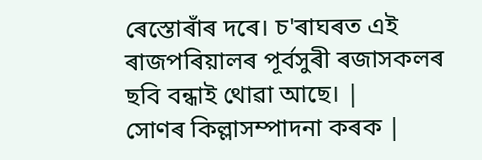ৰেস্তোৰাঁৰ দৰে। চ'ৰাঘৰত এই ৰাজপৰিয়ালৰ পূৰ্বসুৰী ৰজাসকলৰ ছবি বন্ধাই থোৱা আছে। |
সোণৰ কিল্লাসম্পাদনা কৰক |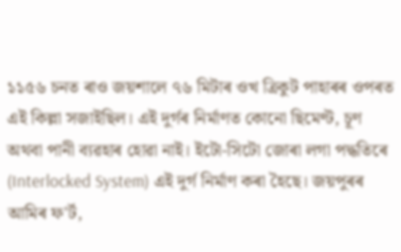১১৫৬ চনত ৰাও জয়শালে ৭৬ মিটাৰ ওখ ত্ৰিকুট পাহাৰৰ ওপৰত এই কিল্লা সজাইছিল। এই দুৰ্গৰ নিৰ্মাণত কোনো ছিমেণ্ট, চূণ অথবা পানী ব্যৱহাৰ হোৱা নাই। ইটো-সিটো জোৰা লগা পদ্ধতিৰে (Interlocked System) এই দুৰ্গ নিৰ্মাণ কৰা হৈছে। জয়পুৰৰ আমিৰ ফ'ৰ্ট,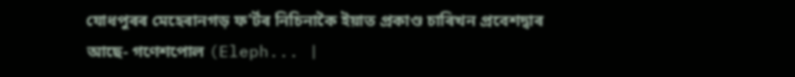যোধপুৰৰ মেহেৰানগড় ফ'ৰ্টৰ নিচিনাকৈ ইয়াত প্ৰকাণ্ড চাৰিখন প্ৰবেশদ্বাৰ আছে- গণেশপোল (Eleph... |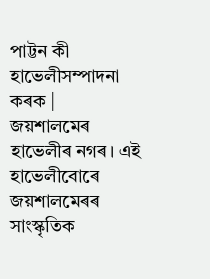পাট্টন কী হাভেলীসম্পাদনা কৰক |
জয়শালমেৰ হাভেলীৰ নগৰ। এই হাভেলীবোৰে জয়শালমেৰৰ সাংস্কৃতিক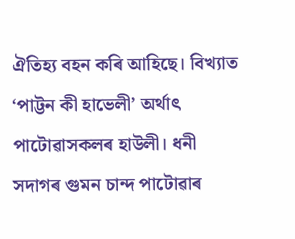ঐতিহ্য বহন কৰি আহিছে। বিখ্যাত ‘পাট্টন কী হাভেলী’ অৰ্থাৎ পাটোৱাসকলৰ হাউলী। ধনী সদাগৰ গুমন চান্দ পাটোৱাৰ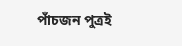পাঁচজন পুত্ৰই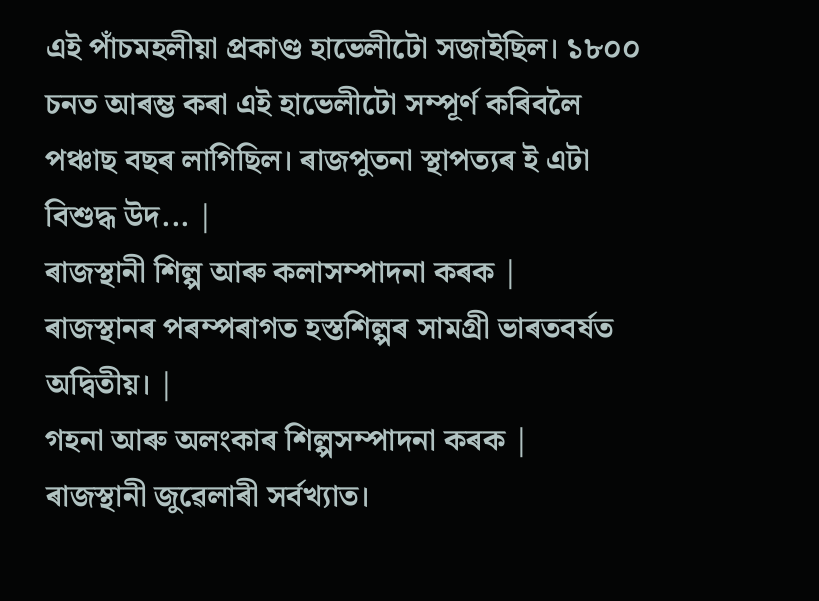এই পাঁচমহলীয়া প্ৰকাণ্ড হাভেলীটো সজাইছিল। ১৮০০ চনত আৰম্ভ কৰা এই হাভেলীটো সম্পূৰ্ণ কৰিবলৈ পঞ্চাছ বছৰ লাগিছিল। ৰাজপুতনা স্থাপত্যৰ ই এটা বিশুদ্ধ উদ... |
ৰাজস্থানী শিল্প আৰু কলাসম্পাদনা কৰক |
ৰাজস্থানৰ পৰম্পৰাগত হস্তশিল্পৰ সামগ্ৰী ভাৰতবৰ্ষত অদ্বিতীয়। |
গহনা আৰু অলংকাৰ শিল্পসম্পাদনা কৰক |
ৰাজস্থানী জুৱেলাৰী সৰ্বখ্যাত।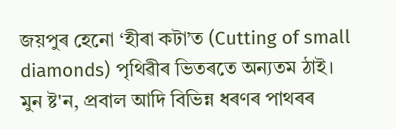জয়পুৰ হেনো ‘হীৰা কটা’ত (Cutting of small diamonds) পৃথিৱীৰ ভিতৰতে অন্যতম ঠাই। মুন ষ্ট'ন, প্ৰবাল আদি বিভিন্ন ধৰণৰ পাথৰৰ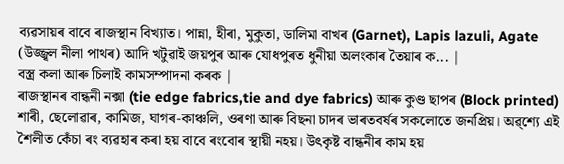ব্যৱসায়ৰ বাবে ৰাজস্থান বিখ্যাত। পান্না, হীৰা, মুকুতা, ডালিমা বাখৰ (Garnet), Lapis lazuli, Agate (উজ্জ্বল নীলা পাথৰ) আদি খটুৱাই জয়পুৰ আৰু যোধপুৰত ধুনীয়া অলংকাৰ তৈয়াৰ ক... |
বস্ত্ৰ কলা আৰু চিলাই কামসম্পাদনা কৰক |
ৰাজস্থানৰ বান্ধনী নক্সা (tie edge fabrics,tie and dye fabrics) আৰু কুণ্ড ছাপৰ (Block printed) শাৰী, ছেলোৱাৰ, কামিজ, ঘাগৰ-কাঞ্চলি, ওৰণা আৰু বিছনা চাদৰ ভাৰতবৰ্ষৰ সকলোতে জনপ্ৰিয়। অৱ্শ্যে এই শৈলীত কেঁচা ৰং ব্যৱহাৰ কৰা হয় বাবে ৰংবোৰ স্থায়ী নহয়। উৎকৃষ্ট বান্ধনীৰ কাম হয়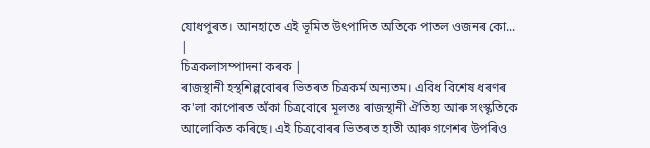যোধপুৰত। আনহাতে এই ভূমিত উৎপাদিত অতিকে পাতল ওজনৰ কো... |
চিত্ৰকলাসম্পাদনা কৰক |
ৰাজস্থানী হস্থশিল্পবোৰৰ ভিতৰত চিত্ৰকৰ্ম অন্যতম। এবিধ বিশেষ ধৰণৰ ক'লা কাপোৰত অঁকা চিত্ৰবোৰে মূলতঃ ৰাজস্থানী ঐতিহ্য আৰু সংস্কৃতিকে আলোকিত কৰিছে। এই চিত্ৰবোৰৰ ভিতৰত হাতী আৰু গণেশৰ উপৰিও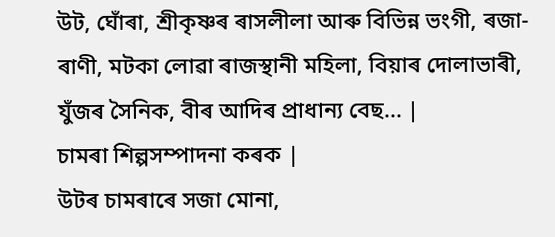উট, ঘোঁৰা, শ্ৰীকৃষ্ণৰ ৰাসলীলা আৰু বিভিন্ন ভংগী, ৰজা-ৰাণী, মটকা লোৱা ৰাজস্থানী মহিলা, বিয়াৰ দোলাভাৰী, যুঁজৰ সৈনিক, বীৰ আদিৰ প্ৰাধান্য বেছ... |
চামৰা শিল্পসম্পাদনা কৰক |
উটৰ চামৰাৰে সজা মোনা,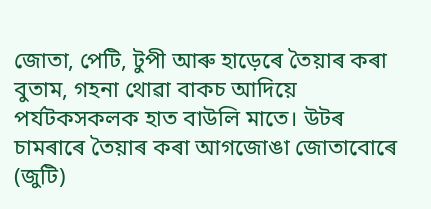জোতা, পেটি, টুপী আৰু হাড়েৰে তৈয়াৰ কৰা বুতাম, গহনা থোৱা বাকচ আদিয়ে পৰ্যটকসকলক হাত বাউলি মাতে। উটৰ চামৰাৰে তৈয়াৰ কৰা আগজোঙা জোতাবোৰে (জুটি)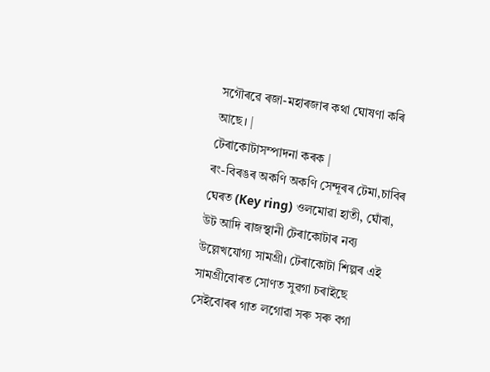সগৌৰৱে ৰজা-মহাৰজাৰ কথা ঘোষণা কৰি আছে। |
টেৰাকোটাসম্পাদনা কৰক |
ৰং-বিৰঙৰ অকণি অকণি সেন্দূৰৰ টেমা,চাবিৰ ঘেৰত (Key ring) ওলমোৱা হাতী, ঘোঁৰা, উট আদি ৰাজস্থানী টেৰাকোটাৰ নব্য উল্লেখযোগ্য সামগ্ৰী। টেৰাকোটা শিল্পৰ এই সামগ্ৰীবোৰত সোণত সুৱগা চৰাইছে সেইবোৰৰ গাত লগোৱা সৰু সৰু বগা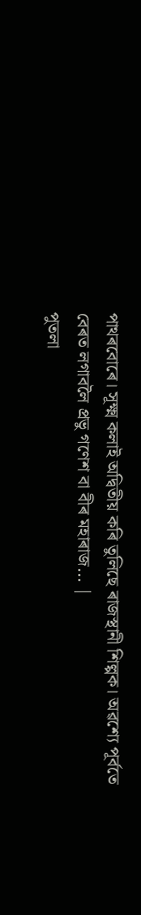পাথৰবোৰে। সূক্ষ্ম কলাই অদ্বিতীয় কৰি তুলিছে ৰাজস্থানী শিল্পক। অৱশ্যে পূৰ্বতে বেৰত লগাবলৈ প্ৰভু গণেশ বা বীৰ মহাৰাজ... |
পুতলা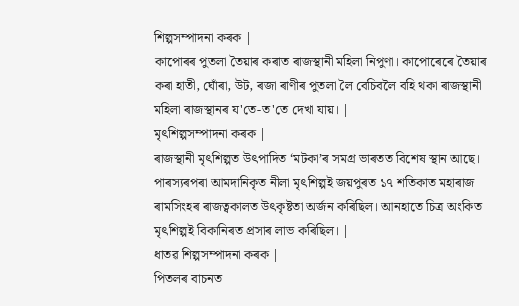শিল্পসম্পাদনা কৰক |
কাপোৰৰ পুতলা তৈয়াৰ কৰাত ৰাজস্থানী মহিলা নিপুণা। কাপোৰেৰে তৈয়াৰ কৰা হাতী, ঘোঁৰা, উট, ৰজা ৰাণীৰ পুতলা লৈ বেচিবলৈ বহি থকা ৰাজস্থানী মহিলা ৰাজস্থানৰ য'তে-ত'তে দেখা যায়। |
মৃৎশিল্পসম্পাদনা কৰক |
ৰাজস্থানী মৃৎশিল্পত উৎপাদিত ‘মটকা’ৰ সমগ্ৰ ভাৰতত বিশেষ স্থান আছে। পাৰস্যৰপৰা আমদানিকৃত নীলা মৃৎশিল্পই জয়পুৰত ১৭ শতিকাত মহাৰাজ ৰামসিংহৰ ৰাজত্বকালত উৎকৃষ্টতা অৰ্জন কৰিছিল। আনহাতে চিত্ৰ অংকিত মৃৎশিল্পই বিকানিৰত প্ৰসাৰ লাভ কৰিছিল। |
ধাতৱ শিল্পসম্পাদনা কৰক |
পিতলৰ বাচনত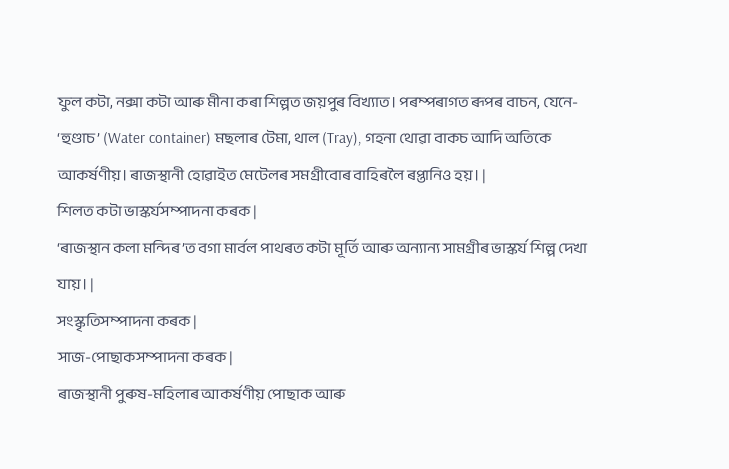ফুল কটা, নক্সা কটা আৰু মীনা কৰা শিল্পত জয়পুৰ বিখ্যাত। পৰম্পৰাগত ৰূপৰ বাচন, যেনে- ‘হুণ্ডাচ’ (Water container) মছলাৰ টেমা, থাল (Tray), গহনা থোৱা বাকচ আদি অতিকে আকৰ্ষণীয়। ৰাজস্থানী হোৱাইত মেটেলৰ সমগ্ৰীবোৰ বাহিৰলৈ ৰপ্তানিও হয়। |
শিলত কটা ভাস্কৰ্যসম্পাদনা কৰক |
‘ৰাজস্থান কলা মন্দিৰ’ত বগা মাৰ্বল পাথৰত কটা মূৰ্তি আৰু অন্যান্য সামগ্ৰীৰ ভাস্কৰ্য শিল্প দেখা যায়। |
সংস্কৃতিসম্পাদনা কৰক |
সাজ-পোছাকসম্পাদনা কৰক |
ৰাজস্থানী পুৰুষ-মহিলাৰ আকৰ্ষণীয় পোছাক আৰু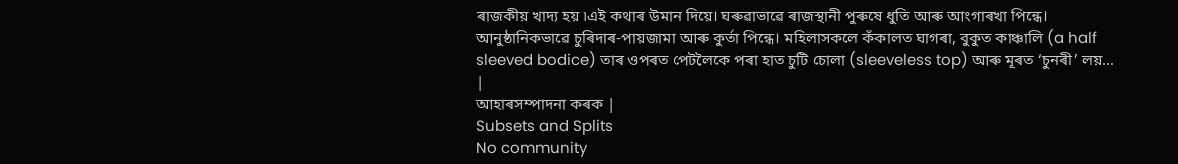ৰাজকীয় খাদ্য হয় ৷এই কথাৰ উমান দিয়ে। ঘৰুৱাভাৱে ৰাজস্থানী পুৰুষে ধুতি আৰু আংগাৰখা পিন্ধে। আনুষ্ঠানিকভাৱে চুৰিদাৰ-পায়জামা আৰু কুৰ্তা পিন্ধে। মহিলাসকলে কঁকালত ঘাগৰা, বুকুত কাঞ্চালি (a half sleeved bodice) তাৰ ওপৰত পেটলৈকে পৰা হাত চুটি চোলা (sleeveless top) আৰু মূৰত ‘চুনৰী’ লয়... |
আহাৰসম্পাদনা কৰক |
Subsets and Splits
No community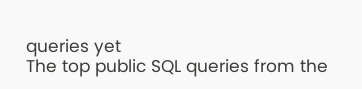queries yet
The top public SQL queries from the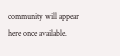community will appear here once available.